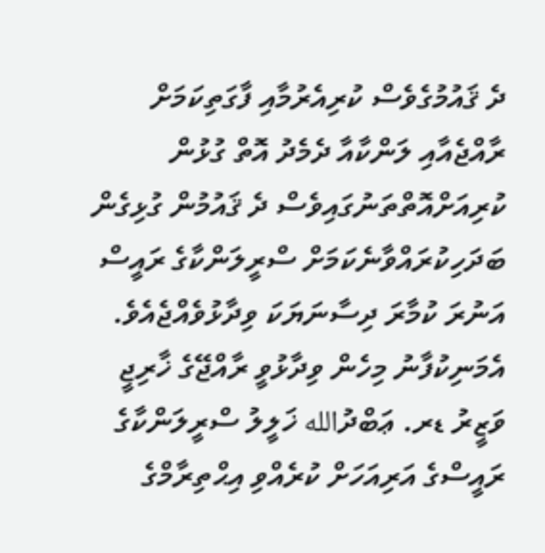ދެ ޤައުމުގެވެސް ކުރިއެރުމާއި ފާގަތިކަމަށް ރާއްޖެއާއި ލަންކާއާ ދެމެދު އޮތް ގުޅުން ކުރިއަށްއޮތްތަނުގައިވެސް ދެ ޤައުމުން ގުޅިގެން ބަދަހިކުރައްވާނެކަމަށް ސްރީލަންކާގެ ރައީސް އަނުރަ ކުމާރަ ދިސާނަޔަކަ ވިދާޅުވެއްޖެއެވެ.
އެމަނިކުފާނު މިހެން ވިދާޅުވީ ރާއްޖޭގެ ޚާރިޖީ ވަޒީރު ޑރ. ޢަބްދުالله ޚަލީލު ސްރީލަންކާގެ ރައީސްގެ އަރިއަހަށް ކުރެއްވި އިޙްތިރާމްގެ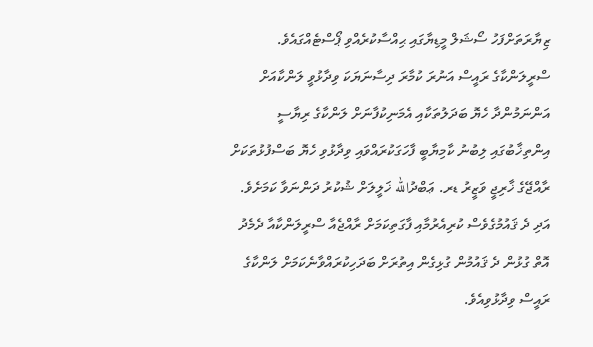ޒިޔާރަތަށްފަހު ސޯޝަލް މީޑިޔާގައި ޙިއްސާކުރެއްވި ޕޯސްޓެއްގައެވެ.
ސްރީލަންކާގެ ރައީސް އަނުރަ ކުމާރަ ދިސާނަޔަކަ ވިދާޅުވީ ލަންކާއަށް އަންނަމުންދާ ހެޔޮ ބަދަލުތަކާއި އެމަނިކުފާނަށް ލަންކާގެ ރިޔާސީ އިންތިޚާބުގައި ލިބުނު ކާމިޔާބީ ފާހަގަކުރައްވައި ވިދާޅުވި ހެޔޮ ބަސްފުޅުތަކަށް ރާއްޖޭގެ ޚާރިޖީ ވަޒީރު ޑރ. ޢަބްދުالله ޚަލީލަށް ޝުކުރު ދަންނަވާ ކަމަށެވެ. އަދި ދެ ޤައުމުގެވެސް ކުރިއެރުމާއި ފާގަތިކަމަށް ރާއްޖެއާ ސްރީލަންކާއާ ދެމެދު އޮތް ގުޅުން ދެ ޤައުމުން ގުޅިގެން އިތުރަށް ބަދަހިކުރައްވާނެކަމަށް ލަންކާގެ ރައީސް ވިދާޅުވިއެވެ.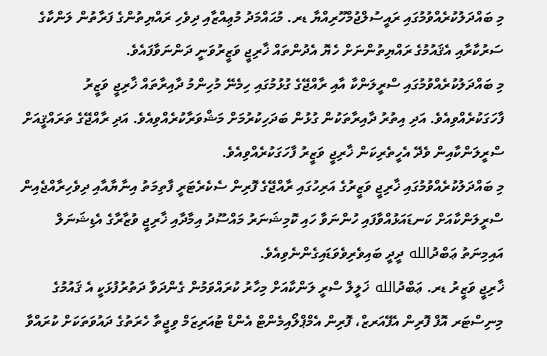މި ބައްދަލުކުރެއްވުމުގައި ރައީސުލްޖުމްހޫރިއްޔާ ޑރ. މުޙައްމަދު މުޢިއްޒާއި ދިވެހި ރައްޔިތުންގެ ފަރާތުން ލަންކާގެ ސަރުކާރާއި އެޤައުމުގެ ރައްޔިތުންނަށް ހެޔޮ އެދުންތައް ޚާރިޖީ ވަޒީރުވަނީ ދަންނަވާފައެވެ.
މި ބައްދަލުކުރެއްވުމުގައި ސްރީލަންކާ އާއި ރާއްޖޭގެ ގުޅުމުގައި ހިމެނޭ މުހިންމު ދާއިރާތައް ޚާރިޖީ ވަޒީރު ފާހަގަކުރެއްވިއެވެ. އަދި އިތުރު ދާއިރާތަކުން ގުޅުން ބަދަހިކުރުމަށް މަޝްވަރާކުރެއްވިއެވެ. އަދި ރާއްޖޭގެ ތަރައްޤީއަށް ސްރީލަންކާއިން ވެދޭ އެހީތެރިކަން ޚާރިޖީ ވަޒީރު ފާހަގަކުރެއްވިއެވެ.
މި ބައްދަލުކުރެއްވުމުގައި ޚާރިޖީ ވަޒީރުގެ އަރިހުގައި ރާއްޖޭގެ ފޮރިން ސެކެރެޓަރީ ފާތިމަތު އިނާޔާއާއި ދިވެހިރާއްޖެއިން ސްރީލަންކާއަށް ކަނޑައަޅުއްވާފައި ހުންނަވާ ހައި ކޮމިޝަނަރު މައްސޫދު އިމާދާއި ޚާރިޖީ ވުޒާރާގެ އެޑިޝަނަލް އައިމިނަތު ޢަބްދުالله ދީދީ ބައިވެރިވެވަޑައިގެންނެވިއެވެ.
ޚާރިޖީ ވަޒީރު ޑރ. ޢަބްދުالله ޚަލީލް ސްރީ ލަންކާއަށް މިހާރު ކުރައްވަމުން ގެންދަވާ ދަތުރުފުޅަކީ އެ ޤައުމުގެ މިނިސްޓަރ އޮފް ފޮރިން އެފޭއަރޒް، ފޮރިން އެމްޕްލޯއިމެންޓް އެންޑް ޓުއަރިޒަމް ވިޖީތާ ހެރަތުގެ ދައުވަތަކަށް ކުރައްވާ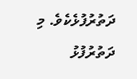ދަތުރުފުޅެކެވެ. މި ދަތުރުފުޅު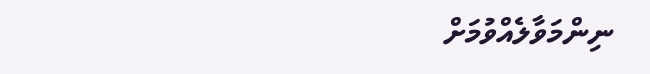ނިންމަވާލެއްވުމަށް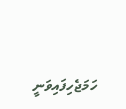ހަމަޖެހިފައިވަނީ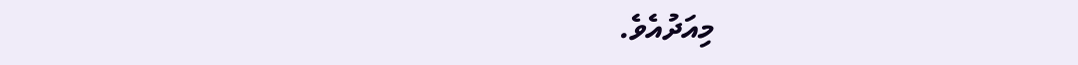މިއަދުއެވެ.